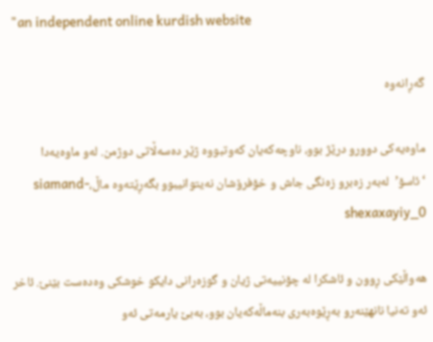"an independent online kurdish website

گەڕانەوە

ماوەیەکی دوورو درێژ بوو، ناوچەکەیان کەوتبووە ژێر دەسەڵاتی دوژمن. لەو ماوەیەدا ‘ئاسۆ’  لەبەر زەبرو زەنگی جاش و خۆفرۆشان نەیتوانیبوو بگەڕێتەوە ماڵ،siamand-shexaxayiy_0

هەواڵێکی ڕوون و ئاشکرا لە چۆنییەتی ژیان و گوزەرانی دایکو خوشکی وەدەست بێنێ. ئاخر ئەو تەنیا نانهێنەرو بەڕێوەبەری بنەماڵەکەیان بوو، بەبێ یارمەتی ئەو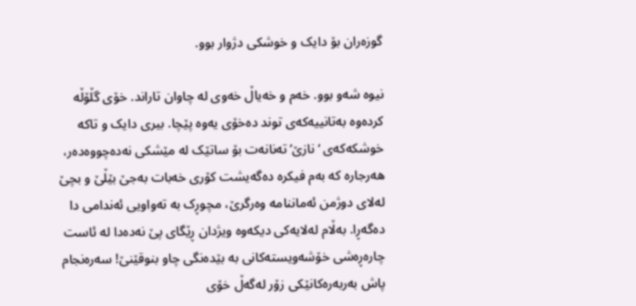گوزەران بۆ دایک و خوشکی دژوار بوو.

نیوە شەو بوو. خەم و خەیاڵ خەوی لە چاوان تاراند. خۆی گڵۆڵە کردەوە بەتانییەکەی توند دەخۆی یەوە پێچا. بیری دایک و تاکە خوشکەکەی ‘نازێ’ تەنانەت بۆ ساتێک لە مێشکی نەدەچووەدەر، هەرجارە کە بەم فیکرە دەگەیشت کۆری خەبات بەجێ بێڵێ و بچێ لەلای دوژمن ئەماننامە وەرگرێ، مچوڕک بە تەواویی ئەندامی دا دەگەڕا. بەڵام لەلایەکی دیکەوە ویژدان ڕێگای پێ نەدەدا لە ئاست چارەڕەشی خۆشەویستەکانی بە بێدەنگی چاو بنوقێنێ! سەرەنجام پاش بەربەرەکانێکی زۆر لەگەڵ خۆی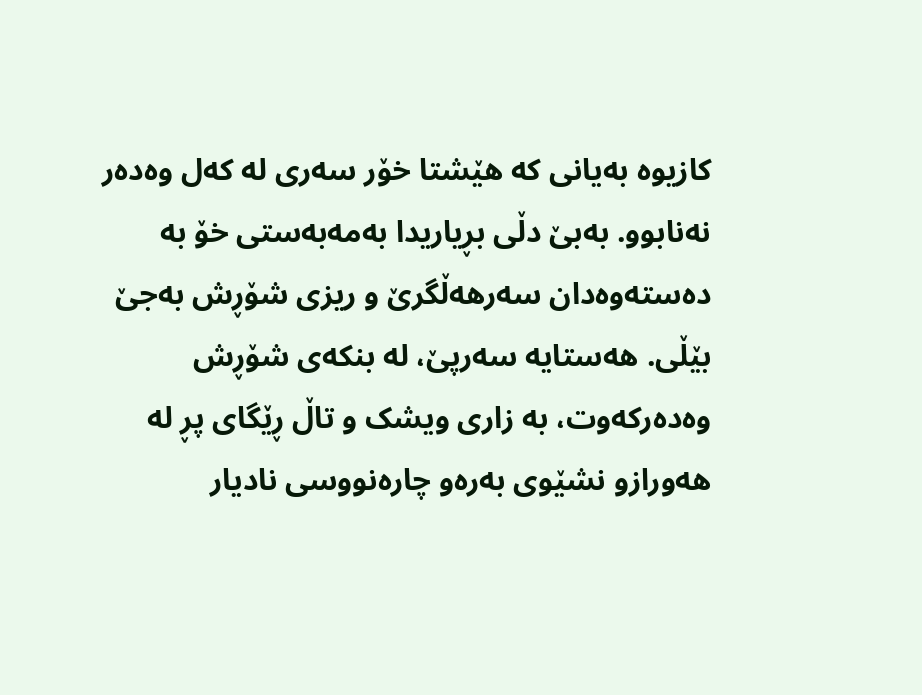کازیوە بەیانی کە هێشتا خۆر سەری لە کەل وەدەر نەنابوو. بەبێ دڵی بڕیاریدا بەمەبەستی خۆ بە دەستەوەدان سەرهەڵگرێ و ریزی شۆڕش بەجێ بێڵی. هەستایە سەرپێ، لە بنکەی شۆڕش وەدەرکەوت، بە زاری ویشک و تاڵ ڕێگای پڕ لە هەورازو نشێوی بەرەو چارەنووسی نادیار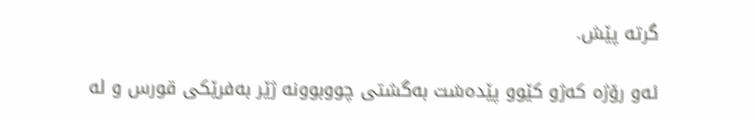گرتە پێش.

ئەو رۆژە کەژو کێوو پێدەشت بەگشتی چووبوونە ژێر بەفرێکی قورس و لە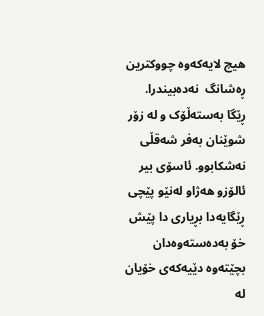هیچ لایەکەوە چووکترین ڕەشانگ  نەدەبیندرا. ڕێگا بەستەڵۆک و لە زۆر شوێنان بەفر شەقڵی نەشکابوو. ئاسۆی بیر ئالۆزو هەژاو لەنێو پێچی ڕێگایەدا بڕیاری دا پێش خۆ بەدەستەوەدان بچێتەوە دێیەکەی خۆیان لە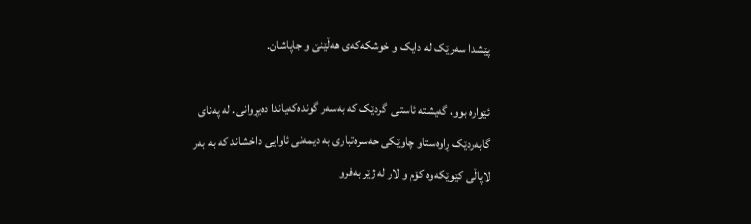پێشدا سەرێک لە دایک و خوشکەکەی هەڵێنێ و جاپاشان.

ئێوارە بوو، گەیشتە ئاستی  گردێک کە بەسەر گوندەکەیاندا دەیڕوانی. لە پەنای گابەردێک ڕاوەستاو چاوێکی حەسرەتباری بە دیمەنی ئاوایی داخشاند کە بە بەر لاپاڵی کێوێکەوە کۆم و لار لە ژێر بەفرو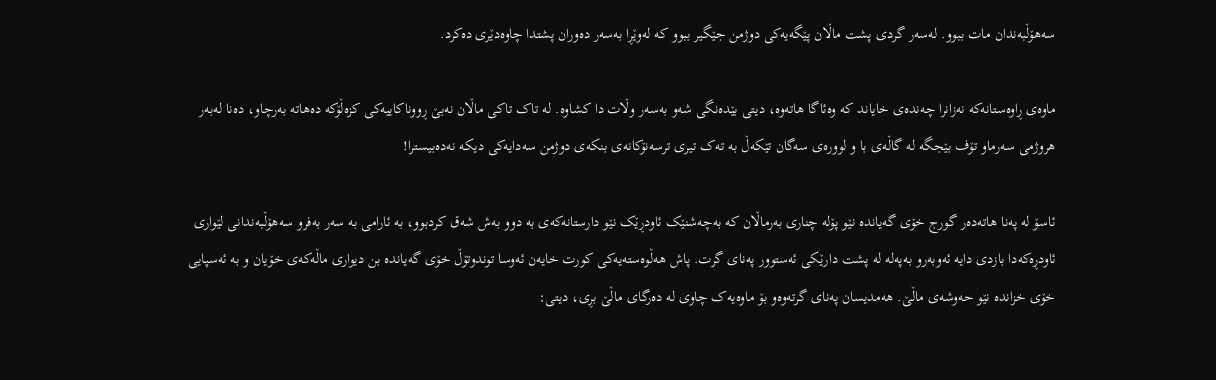سەهۆڵبەندان مات ببوو. لەسەر گردی پشت ماڵان پێگەیەکی دوژمن جێگیر ببوو کە لەوێڕا بەسەر دەوران پشتدا چاوەدێری دەکرد.

ماوەی ڕاوەستانەکە نەزانرا چەندەی خایاند کە وەئاگا هاتەوە، دیتی بێدەنگی شەو بەسەر وڵات دا کشاوە. لە تاک تاکی ماڵان نەبێ ڕووناکاییەکی کزەڵۆکە دەهاتە بەرچاو، دەنا لەبەر هروژمی سەرماو تۆف بێجگە لە گاڵەی با و لوورەی سەگان تێکەڵ بە تەک تیری ترسەنۆکانەی بنکەی دوژمن سەدایەکی دیکە نەدەبیسترا!

ئاسۆ لە پەنا هاتەدەر گورج خۆی گەیاندە نێو پۆلە چناری بەرماڵان کە بەچەشنێک ئاودڕێک نێو دارستانەکەی بە دوو بەش شەق کردبوو، بە ئارامی بە سەر بەفرو سەهۆڵبەندانی لێواری ئاودڕەکەدا بازدی دایە ئەوبەرو بەپەلە لە پشت دارێکی ئەستوور پەنای گرت. پاش هەڵوەستەیەکی کورت خایەن ئەوسا توندوتۆڵ خۆی گەیاندە بن دیواری ماڵەکەی خۆیان و بە ئەسپایی خۆی خزاندە نێو حەوشەی ماڵێ. هەمدیسان پەنای گرتەوەو بۆ ماوەیەک چاوی لە دەرگای ماڵێ بڕی، دیتی: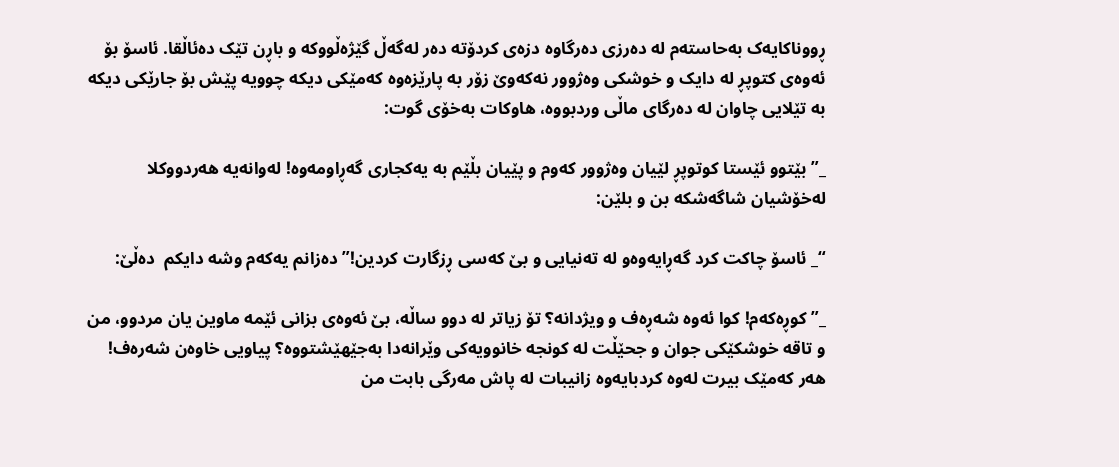ڕووناکایەک بەحاستەم لە دەرزی دەرگاوە دزەی کردۆتە دەر لەگەڵ گێژەڵووکە و باڕن تێک دەئاڵقا. ئاسۆ بۆ ئەوەی کتوپڕ لە دایک و خوشکی وەژوور نەکەوێ زۆر بە پارێزەوە کەمێکی دیکە چوویە پێش بۆ جارێکی دیکە بە تێلایی چاوان لە دەرگای ماڵی وردبووە، هاوکات بەخۆی گوت:

_”بێتوو ئێستا کوتوپڕ لێیان وەژوور کەوم و پێیان بڵێم بە یەکجاری گەڕاومەوە! لەوانەیە هەردووکلا لەخۆشیان شاگەشکە بن و بلێن:

“_ ئاسۆ چاکت کرد گەڕایەوەو لە تەنیایی و بێ کەسی ڕزگارت کردین!” دەزانم یەکەم وشە دایکم  دەڵێ:

_” کوڕەکەم! کوا ئەوە شەڕەف و ویژدانە؟ تۆ زیاتر لە دوو ساڵە، بێ ئەوەی بزانی ئێمە ماوین یان مردوو، من و تاقە خوشکێکی جوان و جحێڵت لە کونجە خانوویەکی وێرانەدا بەجێهێشتووە؟ پیاویی خاوەن شەرەف! هەر کەمێک بیرت لەوە کردبایەوە زانیبات لە پاش مەرگی بابت من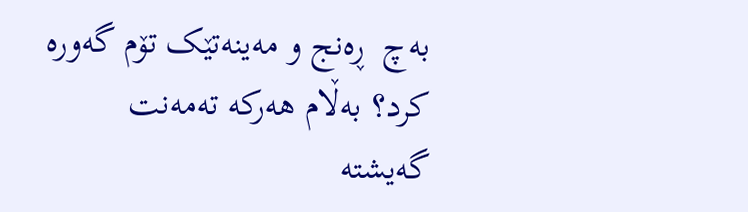بەچ  ڕەنج و مەینەتێک تۆم گەورە کرد؟ بەڵام هەرکە تەمەنت گەیشتە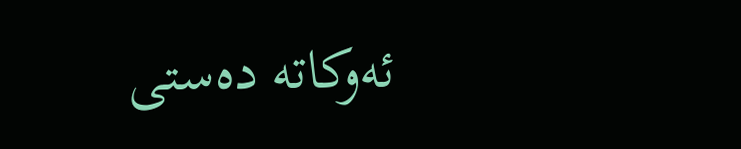ئەوکاتە دەستی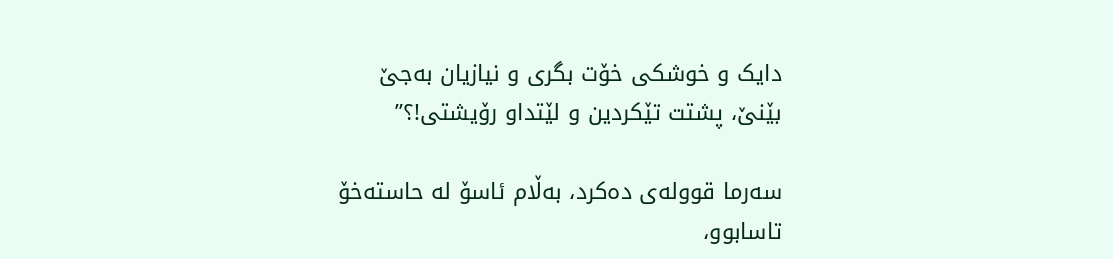دایک و خوشکی خۆت بگری و نیازیان بەجێ بێنێ، پشتت تێکردین و لێتداو رۆیشتی!؟”

سەرما قوولەی دەکرد، بەڵام ئاسۆ لە حاستەخۆ تاسابوو،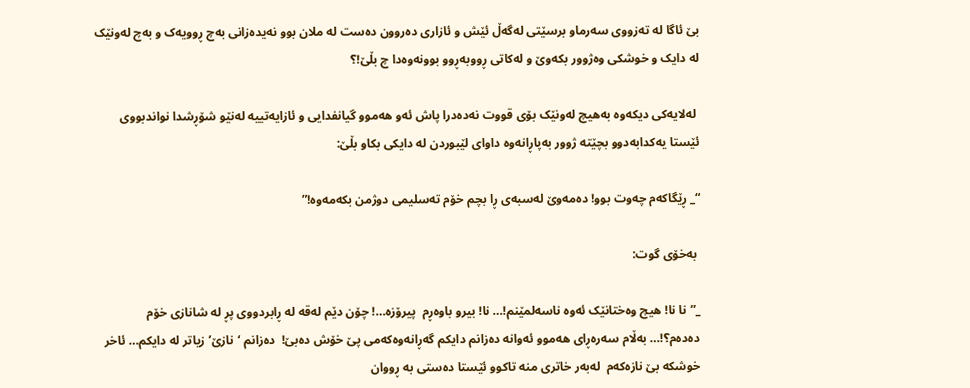بێ ئاگا لە تەزووی سەرماو برسێتی لەگەڵ ئێش و ئازاری دەروون دەست لە ملان بوو نەیدەزانی بەچ ڕوویەک و بەچ لەونێک لە دایک و خوشکی وەژوور بکەوێ و لەکاتی ڕووبەڕوو بوونەوەدا چ بڵێ!؟

 لەلایەکی دیکەوە بەهیچ لەونێک بۆی قووت نەدەدرا پاش ئەو هەموو گیانفدایی و ئازایەتییە لەنێو شۆڕشدا نواندبووی ئێستا یەکدابەدوو بچێتە ژوور بەپاڕانەوە داوای لێبوردن لە دایکی بکاو بڵێ:

“_ ڕێگاکەم چەوت بوو! دەمەوێ لەسبەی ڕا بچم خۆم تەسلیمی دوژمن بکەمەوە!”

 بەخۆی گوت:

_”نا نا! هیچ وەختانێک ئەوە ناسەلمێنم!… نا! بیرو باوەڕم  پیرۆزە…! چۆن دێم لەقە لە ڕابردووی پڕ لە شانازی خۆم دەدەم؟!… بەڵام سەرەڕای هەموو ئەوانە دەزانم دایکم گەڕانەوەکەمی پێ خۆش دەبێ!  دەزانم ‘نازێ’ زیاتر لە دایکم… ئاخر خوشکە بێ نازەکەم  لەبەر خاتری منە تاکوو ئێستا دەستی بە ڕووان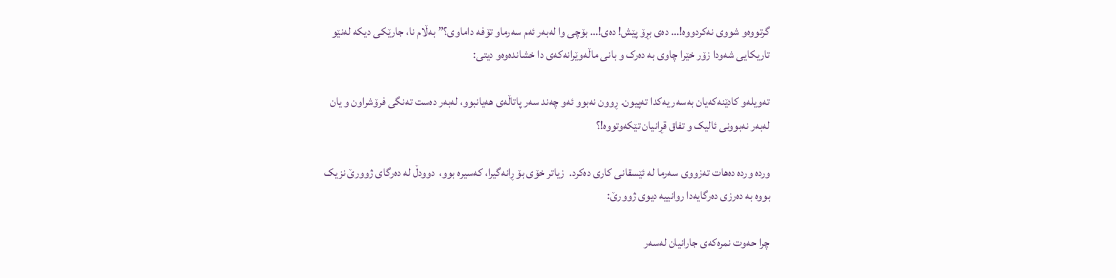گرتووەو شووی نەکردووە!… دەی بڕۆ پێش! دەی!… بۆچی وا لەبەر ئەم سەرماو تۆفە داماوی؟” بەڵام نا، جارێکی دیکە لەنێو تاریکایی شەودا زۆر خێرا چاوی بە دەرک و بانی ماڵەوێرانەکەی دا خشاندەوەو دیتی:

تەویلەو کادێنەکەیان بەسەر یەکدا تەپیون. ڕوون نەبوو ئەو چەند سەر پاتاڵەی هەیانبوو، لەبەر دەست تەنگی فرۆشراون و یان لەبەر نەبوونی ئالیک و تفاق قڕانیان تێکەوتووە!؟

وردە وردە دەهات تەزووی سەرما لە ئێسقانی کاری دەکرد.  زیاتر خۆی بۆ ڕانەگیرا، کەسیرە بوو،  دوودڵ لە دەرگای ژوورێ نزیک بووە بە دەرزی دەرگایەدا روانییە دیوی ژوورێ:

چرا حەوت نمرەکەی جارانیان لەسەر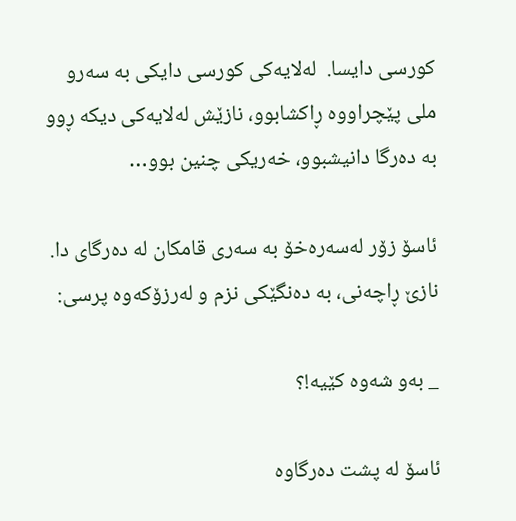کورسی دایسا.  لەلایەکی کورسی دایکی بە سەرو ملی پێچراووە ڕاکشابوو، نازێش لەلایەکی دیکە ڕوو بە دەرگا دانیشبوو، خەریکی چنین بوو…

ئاسۆ زۆر لەسەرەخۆ بە سەری قامکان لە دەرگای دا. نازێ ڕاچەنی، بە دەنگێکی نزم و لەرزۆکەوە پرسی:

_ بەو شەوە کێیە!؟

ئاسۆ لە پشت دەرگاوە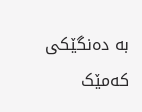بە دەنگێکی کەمێک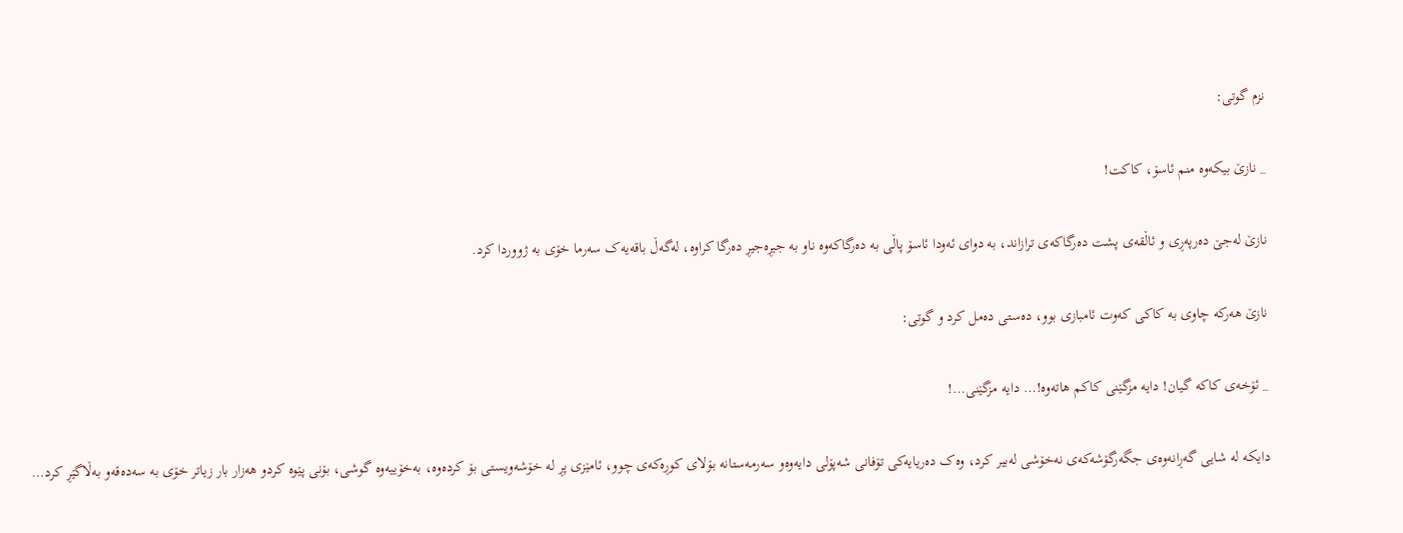نزم گوتی:

_ نازێ بیکەوە منم ئاسۆ، کاکت!

نازێ لەجێ دەرپەڕی و ئاڵقەی پشت دەرگاکەی ترازاند، بە دوای ئەودا ئاسۆ پاڵی بە دەرگاکەوە ناو بە جیڕەجیڕ دەرگا کراوە، لەگەڵ باقەیەک سەرما خۆی بە ژووردا کرد.

نازێ هەرکە چاوی بە کاکی کەوت ئامبازی بوو، دەستی دەمل کرد و گوتی:

_ ئۆخەی کاکە گیان! دایە مزگێنی کاکم هاتەوە!… دایە مزگێنی…!

دایکە لە شایی گەڕانەوەی جگەرگۆشەکەی نەخۆشی لەبیر کرد، وەک دەریایەکی تۆفانی شەپۆلی دایەوەو سەرمەستانە بۆلای کوڕەکەی چوو، ئامێزی پڕ لە خۆشەویستی بۆ کردەوە، بەخۆییەوە گوشی، بۆنی پێوە کردو هەزار بار زیاتر خۆی بە سەدەقەو بەڵاگێڕ کرد…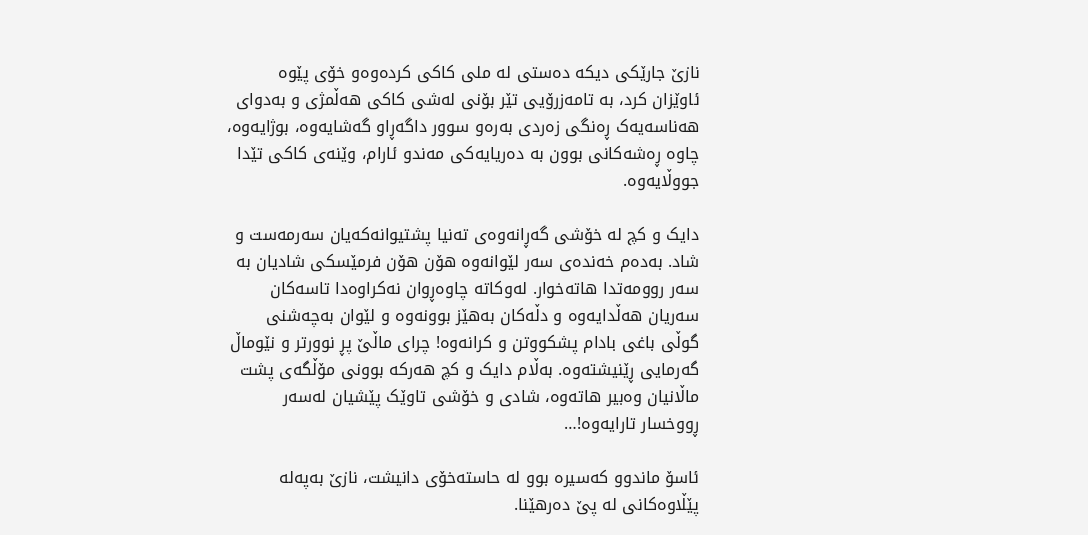نازێ جارێکی دیکە دەستی لە ملی کاکی کردەوەو خۆی پێوە ئاوێزان کرد، بە تامەزرۆیی تێر بۆنی لەشی کاکی هەڵمژی و بەدوای هەناسەیەک ڕەنگی زەردی بەرەو سوور داگەڕاو گەشایەوە، بوژایەوە، چاوە ڕەشەکانی بوون بە دەریایەکی مەندو ئارام، وێنەی کاکی تێدا جووڵایەوە.

دایک و کچ لە خۆشی گەڕانەوەی تەنیا پشتیوانەکەیان سەرمەست و شاد. بەدەم خەندەی سەر لێوانەوە هۆن هۆن فرمێسکی شادیان بە سەر روومەتدا هاتەخوار. لەوکاتە چاوەڕوان نەکراوەدا تاسەکان سەریان هەڵدایەوە و دڵەکان بەهێز بوونەوە و لێوان بەچەشنی گوڵی باغی بادام پشکووتن و کرانەوە! چرای ماڵێ پڕ نوورتر و نێوماڵ گەرمایی ڕێنیشتەوە. بەڵام دایک و کچ هەرکە بوونی مۆڵگەی پشت ماڵانیان وەبیر هاتەوە، شادی و خۆشی تاوێک پێشیان لەسەر ڕووخسار تارایەوە!…

ئاسۆ ماندوو کەسیرە بوو لە حاستەخۆی دانیشت، نازێ بەپەلە پێڵاوەکانی لە پێ دەرهێنا.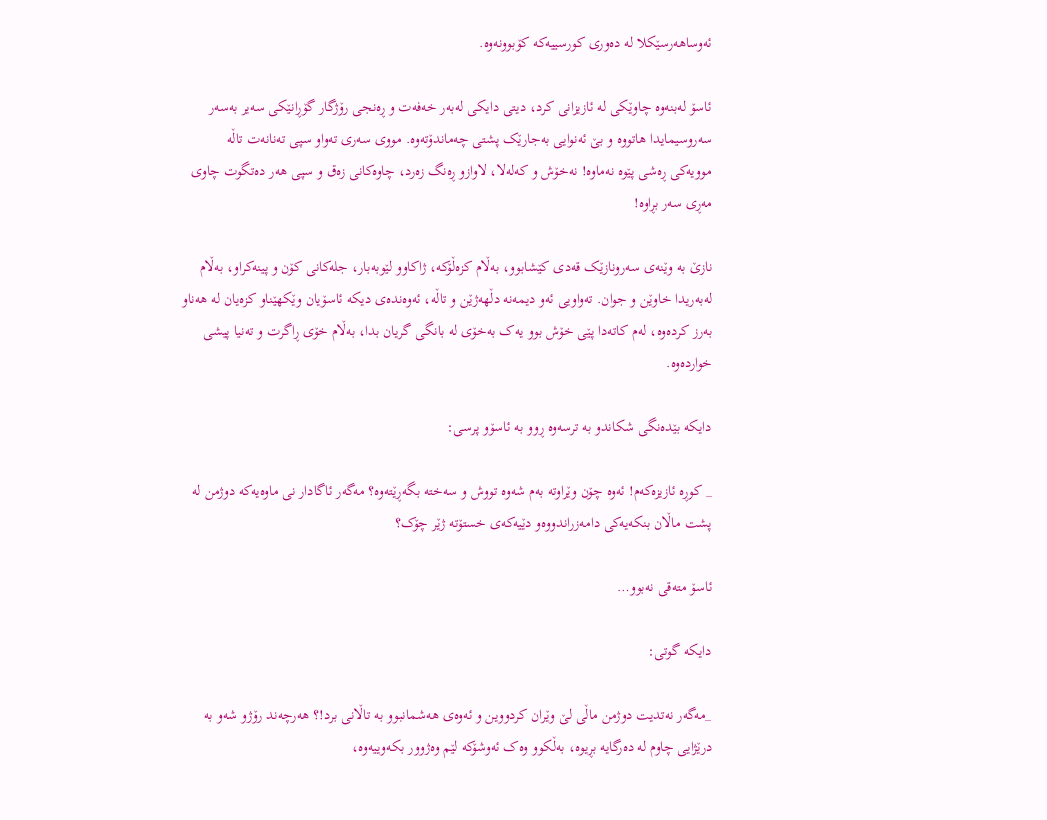ئەوساهەرسێکلا لە دەوری کورسییەکە کۆبوونەوە.

ئاسۆ لەبنەوە چاوێکی لە ئازیزانی کرد، دیتی دایکی لەبەر خەفەت و ڕەنجی رۆژگار گۆڕانێکی سەیر بەسەر سەروسیمایدا هاتووە و بێ ئەنوایی بەجارێک پشتی چەماندۆتەوە. مووی سەری تەواو سپی تەنانەت تاڵە موویەکی ڕەشی پێوە نەماوە! نەخۆش و کەلەلا، لاوازو ڕەنگ زەرد، چاوەکانی زەق و سپی هەر دەتگوت چاوی مەڕی سەر بڕاوە!

نازێ بە وێنەی سەرونازێک قەدی کێشابوو، بەڵام کزەڵۆکە، ژاکاوو لێوبەبار، جلەکانی کۆن و پینەکراو، بەڵام لەبەریدا خاوێن و جوان. تەواویی ئەو دیمەنە دڵهەژێن و تاڵە، ئەوەندەی دیکە ئاسۆیان وێکهێناو کزەیان لە هەناو بەرز کردەوە، لەم کاتەدا پێی خۆش بوو یەک بەخۆی لە بانگی گریان بدا، بەڵام خۆی ڕاگرت و تەنیا پیشی خواردەوە.

دایکە بێدەنگی شکاندو بە ترسەوە ڕوو بە ئاسۆو پرسی:

_ کوڕە ئازیزەکەم! ئەوە چۆن وێراوتە بەم شەوە تووش و سەختە بگەڕێتەوە؟ مەگەر ئاگادار نی ماوەیەکە دوژمن لە پشت ماڵان بنکەیەکی دامەزراندووەو دێیەکەی خستۆتە ژێر چۆک؟

ئاسۆ متەقی نەبوو…

دایکە گوتی:

_مەگەر نەتدیت دوژمن ماڵی لێ وێران کردووین و ئەوەی هەشمانبوو بە تاڵانی برد!؟ هەرچەند رۆژو شەو بە درێژایی چاوم لە دەرگایە بڕیوە، بەڵکوو وەک ئەوشۆکە لێم وەژوور بکەوییەوە،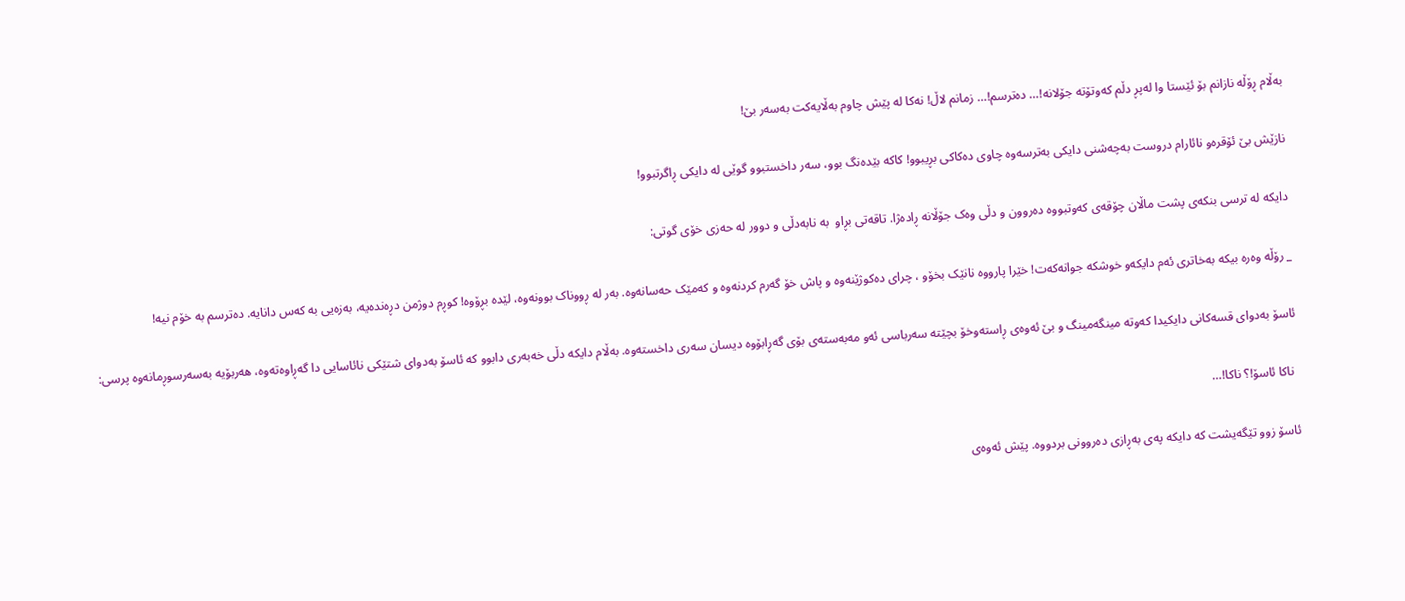بەڵام ڕۆڵە نازانم بۆ ئێستا وا لەپڕ دڵم کەوتۆتە جۆلانە!… دەترسم!… زمانم لاڵ! نەکا لە پێش چاوم بەڵایەکت بەسەر بێ!

نازێش بێ ئۆقرەو نائارام دروست بەچەشنی دایکی بەترسەوە چاوی دەکاکی بڕیبوو! کاکە بێدەنگ بوو، سەر داخستبوو گوێی لە دایکی ڕاگرتبوو!

دایکە لە ترسی بنکەی پشت ماڵان چۆقەی کەوتبووە دەروون و دڵی وەک جۆڵانە ڕادەژا. تاقەتی بڕاو  بە نابەدڵی و دوور لە حەزی خۆی گوتی:

_ رۆڵە وەرە بیکە بەخاتری ئەم دایکەو خوشکە جوانەکەت! خێرا پارووە نانێک بخۆو ، چرای دەکوژێنەوە و پاش خۆ گەرم کردنەوە و کەمێک حەسانەوە. بەر لە ڕووناک بوونەوە، لێدە بڕۆوە! کوڕم دوژمن دڕەندەیە، بەزەیی بە کەس دانایە. دەترسم بە خۆم نیە!

ئاسۆ بەدوای قسەکانی دایکیدا کەوتە مینگەمینگ و بێ ئەوەی ڕاستەوخۆ بچێتە سەرباسی ئەو مەبەستەی بۆی گەڕابۆوە دیسان سەری داخستەوە. بەڵام دایکە دڵی خەبەری دابوو کە ئاسۆ بەدوای شتێکی نائاسایی دا گەڕاوەتەوە، هەربۆیە بەسەرسوڕمانەوە پرسی:

 ناکا ئاسۆ!؟ ناکا!…

ئاسۆ زوو تێگەیشت کە دایکە پەی بەڕازی دەروونی بردووە. پێش ئەوەی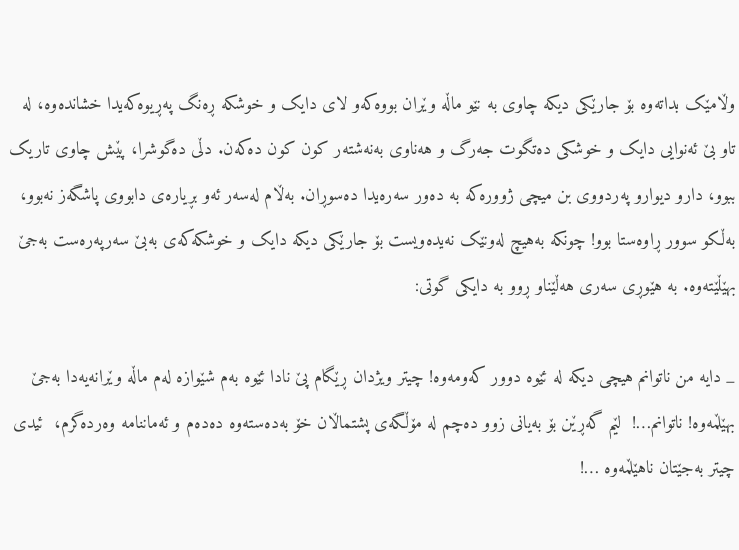وڵامێک بداتەوە بۆ جارێکی دیکە چاوی بە نێو ماڵە وێران بووەکەو لای دایک و خوشکە ڕەنگ پەڕیوەکەیدا خشاندەوە، لە تاو بێ ئەنوایی دایک و خوشکی دەتگوت جەرگ و هەناوی بەنەشتەر کون کون دەکەن. دڵی دەگوشرا، پێش چاوی تاریک ببوو، دارو دیوارو پەردووی بن میچی ژوورەکە بە دەور سەرەیدا دەسوڕان. بەڵام لەسەر ئەو بڕیارەی دابووی پاشگەز نەبوو، بەڵکو سوور ڕاوەستا بوو! چونکە بەهیچ لەونێک نەیدەویست بۆ جارێکی دیکە دایک و خوشکەکەی بەبێ سەرپەرەست بەجێ بهێڵێتەوە. بە هێوڕی سەری هەڵێناو ڕوو بە دایکی گوتی:

_ دایە من ناتوانم هیچی دیکە لە ئێوە دوور کەومەوە! چیتر ویژدان ڕێگام پێ نادا ئێوە بەم شێوازە لەم ماڵە وێرانەیەدا بەجێ بهێڵمەوە! ناتوانم…!  لێم گەڕێن بۆ بەیانی زوو دەچم لە مۆڵگەی پشتماڵان خۆ بەدەستەوە دەدەم و ئەماننامە وەردەگرم،  ئیدی چیتر بەجێتان ناهێڵمەوە …!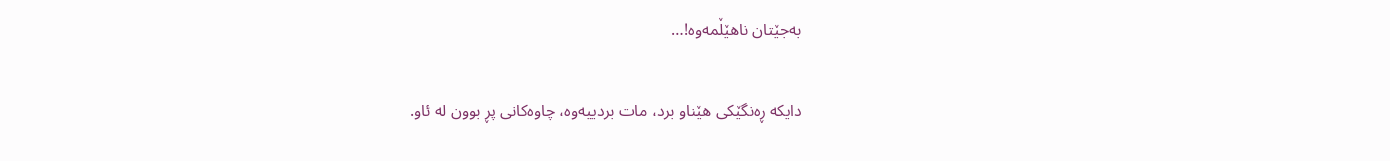بەجێتان ناهێڵمەوە!…

دایکە ڕەنگێکی ‌هێناو برد، مات بردییەوە، چاوەکانی پڕ بوون لە ئاو.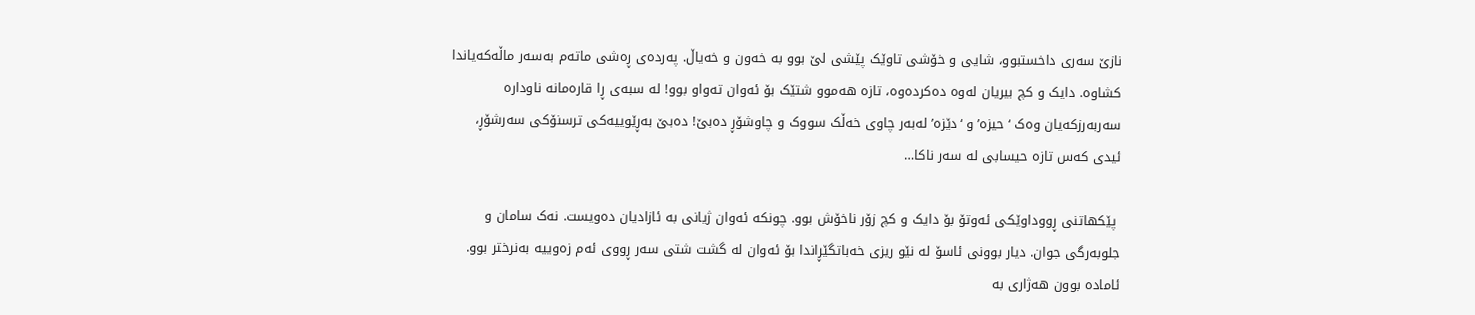نازێ سەری داخستبوو، شایی و خۆشی تاوێک پێشی لێ بوو بە خەون و خەیاڵ. پەردەی ڕەشی ماتەم بەسەر ماڵەکەیاندا کشاوە. دایک و کچ بیریان لەوە دەکردەوە، تازە هەموو شتێک بۆ ئەوان تەواو بوو! لە سبەی ڕا قارەمانە ناودارە سەربەرزکەیان وەک ‘حیزە’و ‘دێزە’ لەبەر چاوی خەڵک سووک و چاوشۆڕ دەبێ! دەبێ بەڕێوییەکی ترسنۆکی سەرشۆڕ، ئیدی کەس تازە حیسابی لە سەر ناکا…

 پێکهاتنی ڕووداوێکی ئەوتۆ بۆ دایک و کچ زۆر ناخۆش بوو. چونکە ئەوان ژیانی بە ئازادیان دەویست. نەک سامان و جلوبەرگی جوان. دیار بوونی ئاسۆ لە نێو ریزی خەباتگێڕاندا بۆ ئەوان لە گشت شتی سەر ڕووی ئەم زەوییە بەنرختر بوو. ئامادە بوون هەژاری بە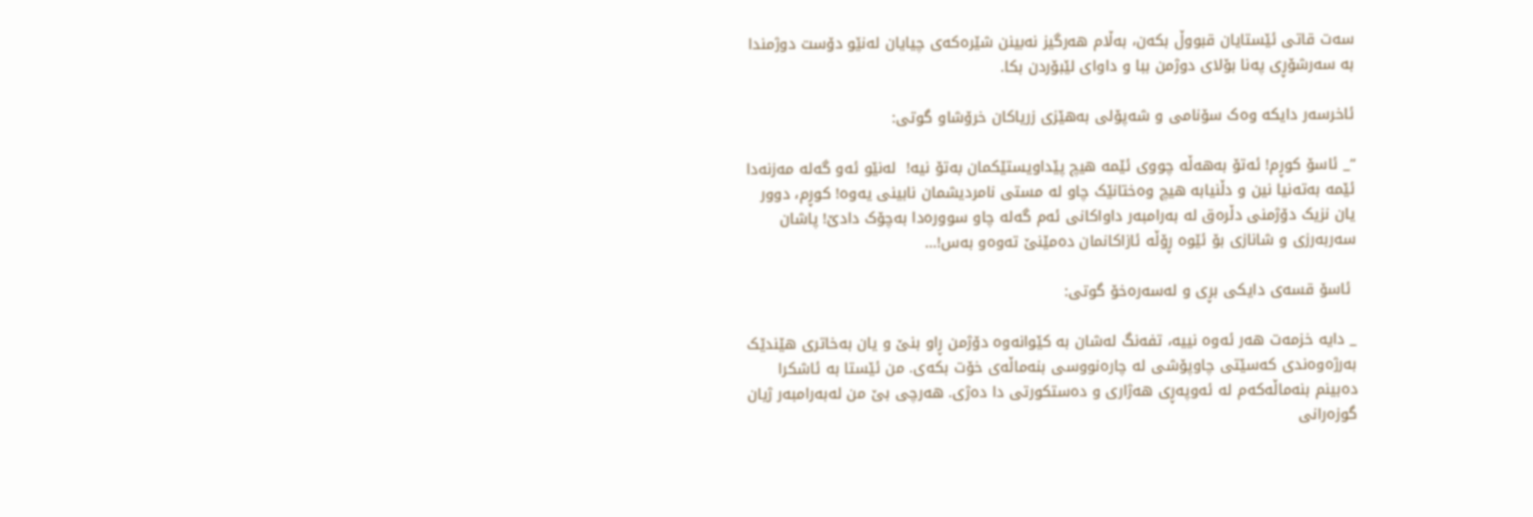سەت قاتی ئێستایان قبووڵ بکەن، بەڵام هەرگیز نەبینن شێرەکەی چیایان لەنێو دۆست دوژمندا بە سەرشۆڕی پەنا بۆلای دوژمن ببا و داوای لێبۆردن بکا.

ئاخرسەر دایکە وەک سۆنامی و شەپۆلی بەهێزی زریاکان خرۆشاو گوتی:

“_ ئاسۆ کوڕم! ئەتۆ بەهەڵە چووی ئێمە هیچ پێداویستێکمان بەتۆ نیە!  لەنێو ئەو گەلە مەزنەدا ئێمە بەتەنیا نین و دڵنیابە هیچ وەختانێک چاو لە مستی نامردیشمان نابینی یەوە! کوڕم، دوور یان نزیک دۆژمنی دڵرەق لە بەرامبەر داواکانی ئەم گەلە چاو سوورەدا بەچۆک دادێ! پاشان سەربەرزی و شانازی بۆ ئێوە ڕۆڵە ئازاکانمان دەمێنێ تەوەو بەس!…

 ئاسۆ قسەی دایکی بڕی و لەسەرەخۆ گوتی:

_ دایە خزمەت هەر ئەوە نییە، تفەنگ لەشان بە کێوانەوە دۆژمن ڕاو بنێ و یان بەخاتری هێندێک بەرژەوەندی کەسێتی چاوپۆشی لە چارەنووسی بنەماڵەی خۆت بکەی. من ئێستا بە ئاشکرا دەبینم بنەماڵەکەم لە ئەوپەڕی هەژاری و دەستکورتی دا دەژی. هەرچی بێ من لەبەرامبەر ژیان گوزەرانی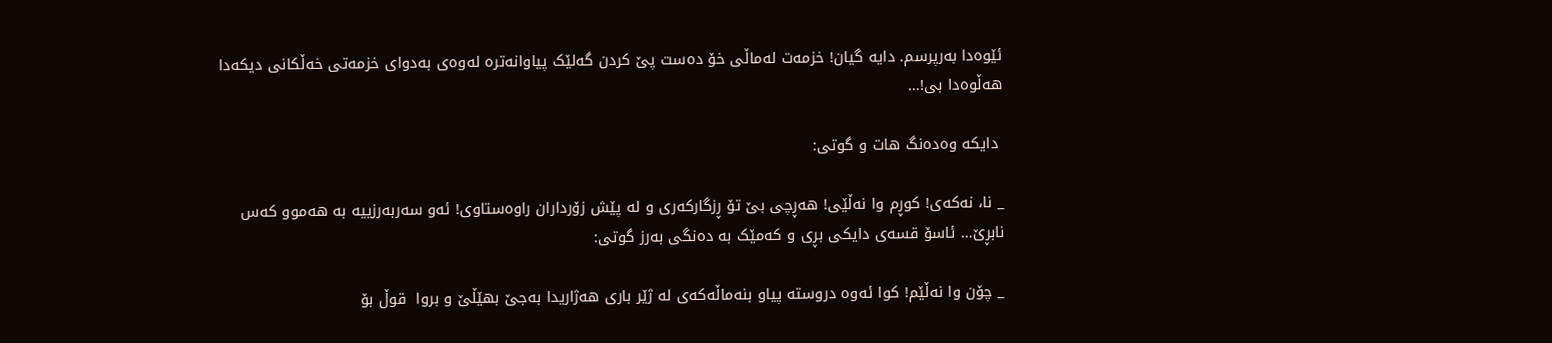ئێوەدا بەرپرسم. دایە گیان! خزمەت لەماڵی خۆ دەست پێ کردن گەلێک پیاوانەترە لەوەی بەدوای خزمەتی خەڵکانی دیکەدا هەڵوەدا بی!…

 دایکە وەدەنگ هات و گوتی:

_ نا، نەکەی! کوڕم وا نەڵێی! هەڕچی بێ تۆ ڕزگارکەری و لە پێش زۆرداران راوەستاوی! ئەو سەربەرزییە بە هەموو کەس نابڕێ… ئاسۆ قسەی دایکی بڕی و کەمێک بە دەنگی بەرز گوتی:

_ چۆن وا نەڵێم! کوا ئەوە دروستە پیاو بنەماڵەکەی لە ژێر باری هەژاریدا بەجێ بهێڵێ و بروا  قوڵ بۆ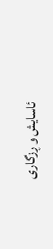ئاسایش و ڕزگاری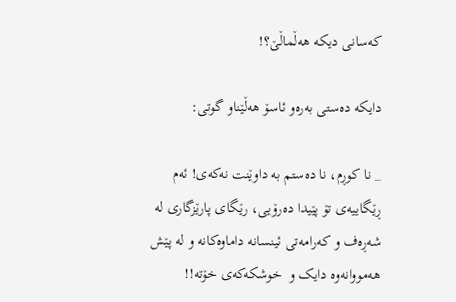کەسانی دیکە هەڵماڵێ؟!

دایکە دەستی بەرەو ئاسۆ هەڵێناو گوتی:

_ نا کوڕم، نا دەستم بە داوێنت نەکەی! ئەم ڕێگاییەی تۆ پێیدا دەرۆیی، رێگای پارێزگاری لە شەڕەف و کەرامەتی ئینسانە داماوەکانە و لە پێش هەمووانەوە دایک و  خوشکەکەی خۆتە!!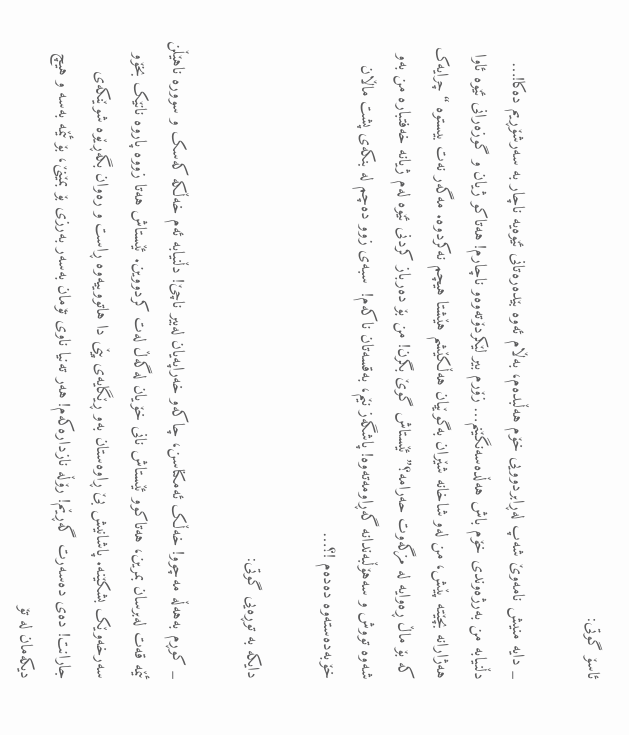ئاسۆ گوتی:

_ دایە منیش نامەوێ شەپ لەڕابردوویی خۆم هەڵبدەم، بەڵام ئەوە بێدەرەتانی ئێوەیە ناچار بە سەرشۆڕیم دەکا!… دڵنیابە من بەرژەوندی خۆم باش هەڵدەسەنگێنم… زۆرم بیر لێکردۆتەوەو ناچارم! هەتاکو ژیان و گوزەرانی ئێوە ئاوا هەژارانە بچێتە پێش، من لەو شاخانە شێران بەگوێیان هەڵکێشم هێشتا هیچم نەکردوە. مەگەر نەت بیستوە “چرایەک کە بۆ ماڵ ڕەوایە لە مزگەوت حەرامە؟” ئێستاش گوێ بگرن! من بۆ دەرباز کردنی ئێوە لەم ژیانە خەفتبارە من بەو شەوە تووش و سەهۆڵبەندانە گەڕاومەتەوە! پاشگەز نێم، بەقسەتان ناکەم!  سبەی زوو دەچم لە بنکەی پشت ماڵان خۆبەدەستەوە دەدەم !؟…

دایکە بە توڕەیی گوتی:

_ کوڕم بەهەڵە مەچوو! خەڵک ئەمکناسن، چاکەو خەراپەیان لەبیر ناچێ! دڵنیابە ئەم خەڵکە کەسک و سوورە ناهێڵن ئێمە قەت لەبرسان بمرین، هەتاکوو ئێستاش نانی خۆیان لەگەڵ لەت کردووین. ئێستاش هەتا زووە پاروە نانێک بخۆو سەرخەوێک بشکێنە. پاشانیش بێ ڕاوەستان بەو ڕێگایەی پێی دا هاتووییەوە ڕاست و رەوان بگەڕێوە شوێنکەی جارانت! دەی دەسەرت گەڕێم! رۆڵە نازدارەکەم! هەر تەنیا ناوی تۆمان بەسەر بەرزی بۆ بمێنێ، بۆ ئێمە بەسە و هیچ دیکەمان لە تۆ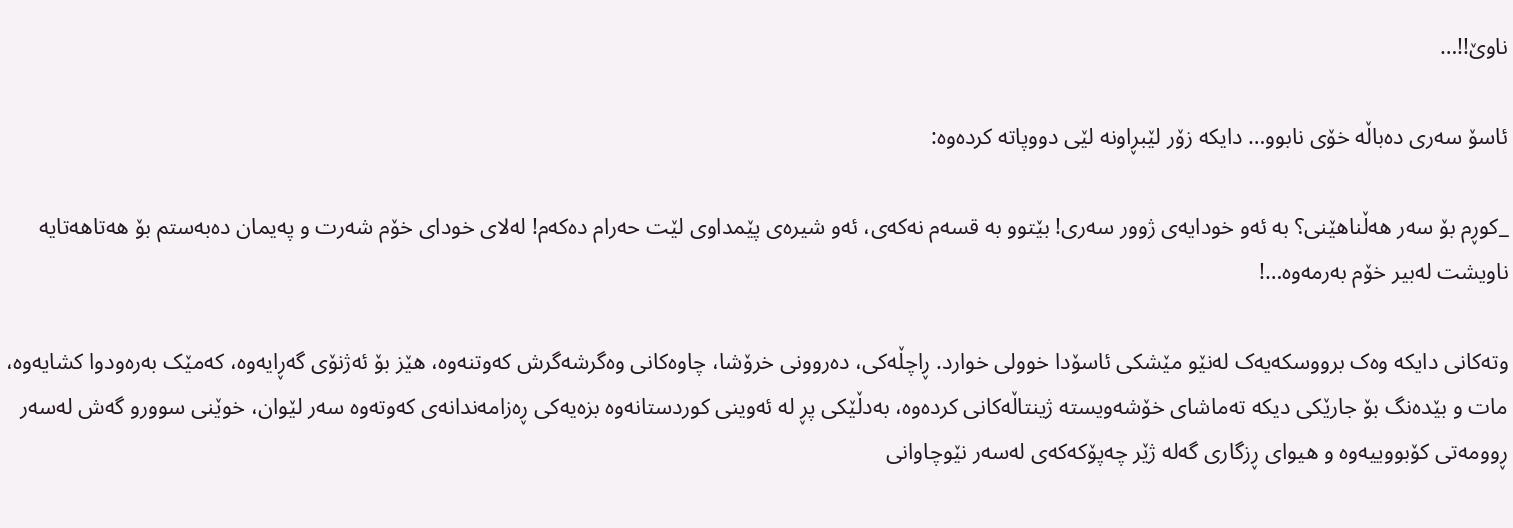ناوێ!!…

ئاسۆ سەری دەباڵە خۆی نابوو… دایکە زۆر لێبڕاونە لێی دووپاتە کردەوە:

_کوڕم بۆ سەر هەڵناهێنی؟ بە ئەو خودایەی ژوور سەری! بێتوو بە قسەم نەکەی، ئەو شیرەی پێمداوی لێت حەرام دەکەم! لەلای خودای خۆم شەرت و پەیمان دەبەستم بۆ هەتاهەتایە ناویشت لەبیر خۆم بەرمەوە…!

وتەکانی دایکە وەک برووسکەیەک لەنێو مێشکی ئاسۆدا خوولی خوارد. ڕاچڵەکی، دەروونی خرۆشا، چاوەکانی وەگرشەگرش کەوتنەوە، هێز بۆ ئەژنۆی گەڕایەوە، کەمێک بەرەودوا کشایەوە، مات و بێدەنگ بۆ جارێکی دیکە تەماشای خۆشەویستە ژینتاڵەکانی کردەوە، بەدڵێکی پڕ لە ئەوینی کوردستانەوە بزەیەکی ڕەزامەندانەی کەوتەوە سەر لێوان، خوێنی سوورو گەش لەسەر ڕوومەتی کۆبووییەوە و هیوای ڕزگاری گەلە ژێر چەپۆکەکەی لەسەر نێوچاوانی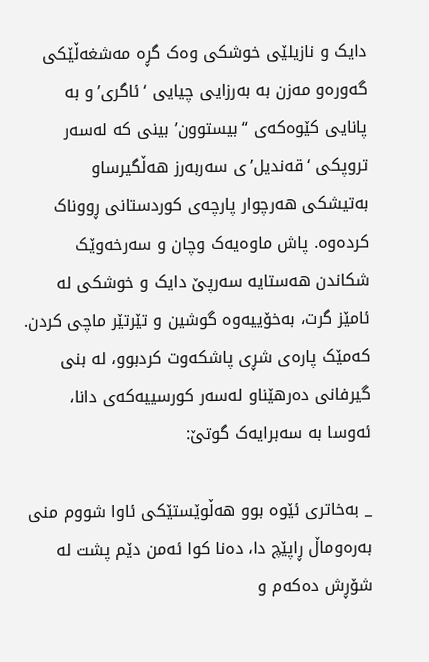دایک و نازیلێی خوشکی وەک گڕە مەشغەڵێکی گەورەو مەزن بە بەرزایی چیایی ‘ئاگری’و بە پانایی کێوەکەی “بیستوون’ بینی کە لەسەر تروپکی ‘قەندیل’ی سەربەرز هەڵگیرساو بەتیشکی هەرچوار پارچەی کوردستانی ڕووناک کردەوە. پاش ماوەیەک وچان و سەرخەوێک شکاندن هەستایە سەرپێ دایک و خوشکی لە ئامێز گرت، بەخۆییەوە گوشین و تێرتێر ماچی کردن. کەمێک پارەی شڕی پاشکەوت کردبوو، لە بنی گیرفانی دەرهێناو لەسەر کورسییەکەی دانا، ئەوسا بە سەبرایەک گوتێ:

_ بەخاتری ئێوە بوو هەڵوێستێکی ئاوا شووم منی بەرەوماڵ ڕاپێچ دا، دەنا کوا ئەمن دێم پشت لە شۆڕش دەکەم و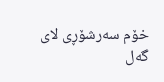خۆم سەرشۆڕی لای گەل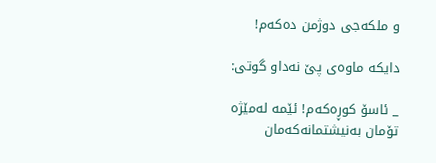و ملکەجی دوژمن دەکەم!

دایکە ماوەی پێ نەداو گوتی:

_ ئاسۆ کوڕەکەم! ئێمە لەمێژە تۆمان بەنیشتمانەکەمان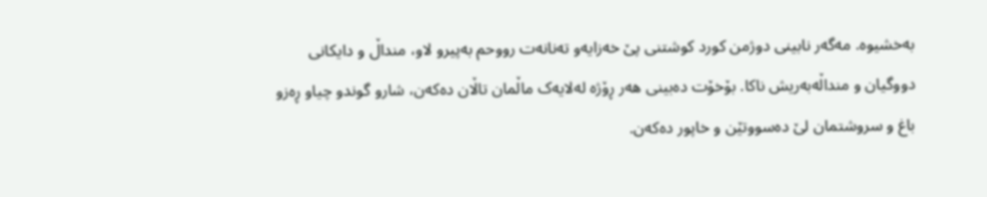بەخشیوە. مەگەر نابینی دوژمن کورد کوشتنی پێ خەزایەو تەنانەت رووحم بەپیرو لاو، منداڵ و دایکانی دووگیان و منداڵەبەریش ناکا. بۆخۆت دەبینی هەر ڕۆژە لەلایەک ماڵمان تاڵان دەکەن، شارو گوندو چیاو ڕەزو باغ و سروشتمان لێ دەسووتێن و خاپور دەکەن.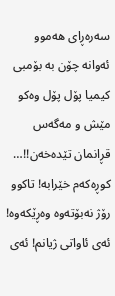سەرەڕای هەموو ئەوانە چۆن بە بۆمبی کیمیا پۆل پۆل وەکو مێش و مەگەس قڕانمان تێدەخەن!!… کوڕەکەم خێرابە! تاکوو رۆژ نەبۆتەوە وەڕێکەوە! ئەی ئاواتی ژیانم! ئەی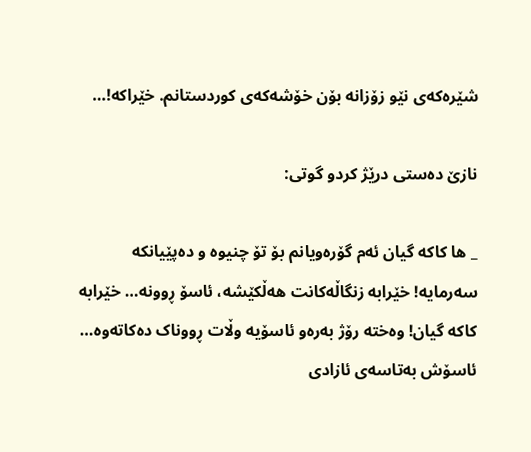شێرەکەی نێو زۆزانە بۆن خۆشەکەی کوردستانم. خێراکە!…

نازێ دەستی درێژ کردو گوتی:

_ ها کاکە گیان ئەم گۆرەویانم بۆ تۆ چنیوە و دەپێیانکە سەرمایە! خێرابە زنگاڵەکانت هەڵکێشە، ئاسۆ ڕوونە… خێرابە کاکە گیان! وەختە رۆژ بەرەو ئاسۆیە وڵات ڕووناک دەکاتەوە… ئاسۆش بەتاسەی ئازادی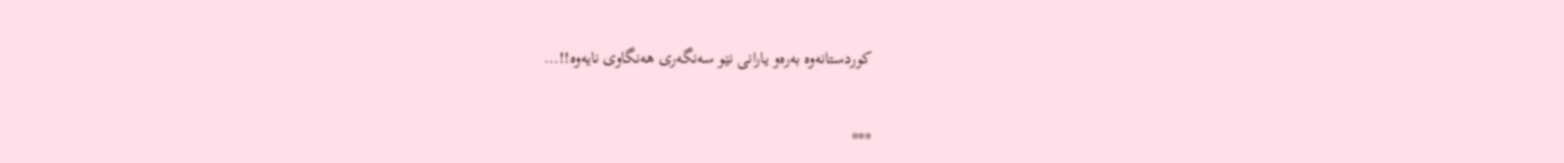کوردستانەوە بەرەو یارانی نێو سەنگەری هەنگاوی نایەوە!!…

***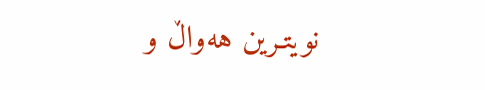نویتـرین هەواڵ و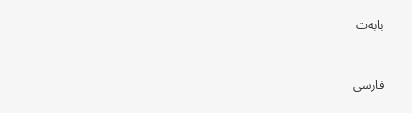بابەت


فارسی